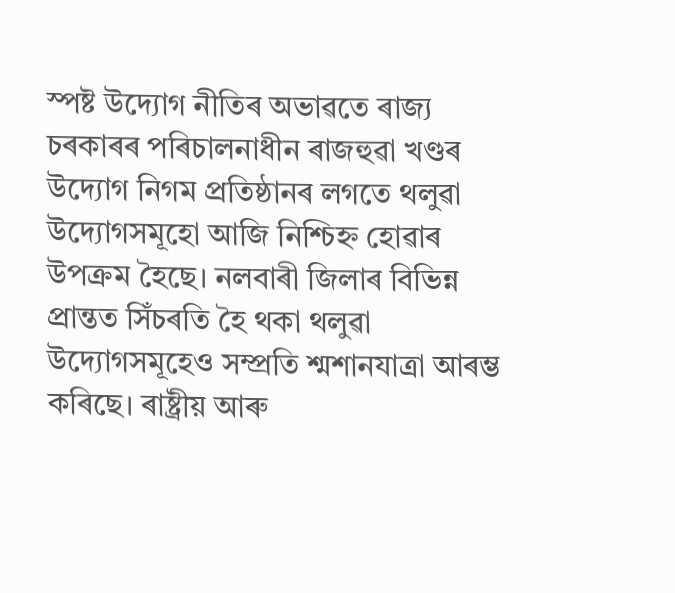স্পষ্ট উদ্যোগ নীতিৰ অভাৱতে ৰাজ্য চৰকাৰৰ পৰিচালনাধীন ৰাজহুৱা খণ্ডৰ উদ্যোগ নিগম প্রতিষ্ঠানৰ লগতে থলুৱা উদ্যোগসমূহো আজি নিশ্চিহ্ন হোৱাৰ উপক্ৰম হৈছে। নলবাৰী জিলাৰ বিভিন্ন প্রান্তত সিঁচৰতি হৈ থকা থলুৱা উদ্যোগসমূহেও সম্প্রতি শ্মশানযাত্ৰা আৰম্ভ কৰিছে। ৰাষ্ট্ৰীয় আৰু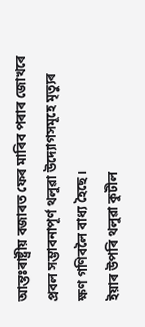আন্তঃৰাষ্ট্ৰীয় বজাৰত ফেৰ মাৰিব পৰাৰ জোখৰে প্ৰবল সম্ভাবনাপূর্ণ থলুৱা উদ্যোগসমূহে মৃত্যুৰ ক্ষণ গণিবলৈ বাধ্য হৈছে।
ইয়াৰ উপৰি থলুৱা কুটীল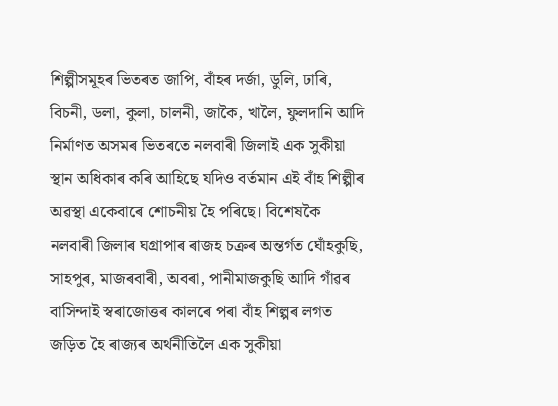শিল্পীসমূহৰ ভিতৰত জাপি, বাঁহৰ দৰ্জা, ডুলি, ঢাৰি, বিচনী, ডলা, কুলা, চালনী, জাকৈ, খালৈ, ফুলদানি আদি নিৰ্মাণত অসমৰ ভিতৰতে নলবাৰী জিলাই এক সুকীয়া স্থান অধিকাৰ কৰি আহিছে যদিও বর্তমান এই বাঁহ শিল্পীৰ অৱস্থা একেবাৰে শোচনীয় হৈ পৰিছে। বিশেষকৈ নলবাৰী জিলাৰ ঘগ্ৰাপাৰ ৰাজহ চক্ৰৰ অন্তৰ্গত ঘোঁহকুছি, সাহপুৰ, মাজৰবাৰী, অবৰা, পানীমাজকুছি আদি গাঁৱৰ বাসিন্দাই স্বৰাজোত্তৰ কালৰে পৰা বাঁহ শিল্পৰ লগত জড়িত হৈ ৰাজ্যৰ অর্থনীতিলৈ এক সুকীয়া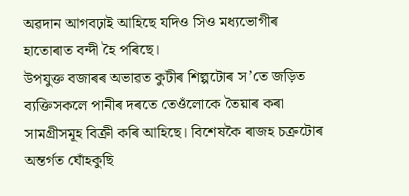অৱদান আগবঢ়াই আহিছে যদিও সিও মধ্যভোগীৰ হাতোৰাত বন্দী হৈ পৰিছে।
উপযুক্ত বজাৰৰ অভাৱত কুটীৰ শিল্পটোৰ স’তে জড়িত ব্যক্তিসকলে পানীৰ দৰতে তেওঁলোকে তৈয়াৰ কৰা সামগ্রীসমূহ বিক্রী কৰি আহিছে। বিশেষকৈ ৰাজহ চক্ৰটোৰ অন্তৰ্গত ঘোঁহকুছি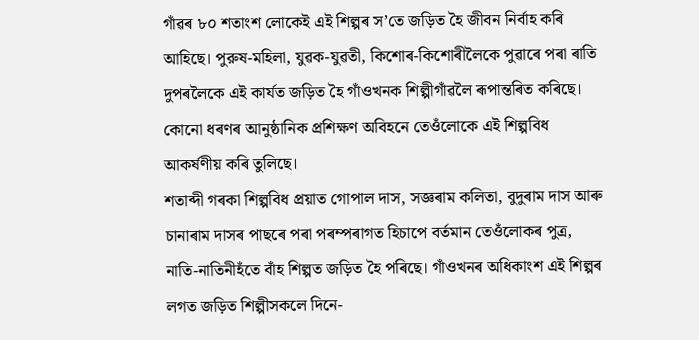গাঁৱৰ ৮০ শতাংশ লোকেই এই শিল্পৰ স’তে জড়িত হৈ জীবন নির্বাহ কৰি আহিছে। পুরুষ-মহিলা, যুৱক-যুৱতী, কিশোৰ-কিশোৰীলৈকে পুৱাৰে পৰা ৰাতি দুপৰলৈকে এই কার্যত জড়িত হৈ গাঁওখনক শিল্পীগাঁৱলৈ ৰূপান্তৰিত কৰিছে। কোনো ধৰণৰ আনুষ্ঠানিক প্রশিক্ষণ অবিহনে তেওঁলোকে এই শিল্পবিধ আকর্ষণীয় কৰি তুলিছে।
শতাব্দী গৰকা শিল্পবিধ প্রয়াত গোপাল দাস, সজ্ঞৰাম কলিতা, বুদুৰাম দাস আৰু চানাৰাম দাসৰ পাছৰে পৰা পৰম্পৰাগত হিচাপে বর্তমান তেওঁলোকৰ পুত্র, নাতি-নাতিনীহঁতে বাঁহ শিল্পত জড়িত হৈ পৰিছে। গাঁওখনৰ অধিকাংশ এই শিল্পৰ লগত জড়িত শিল্পীসকলে দিনে-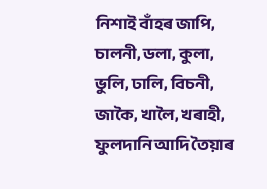নিশাই বাঁহৰ জাপি, চালনী, ডলা, কুলা, ভুলি, ঢালি, বিচনী, জাকৈ, খালৈ, খৰাহী, ফুলদানি আদি তৈয়াৰ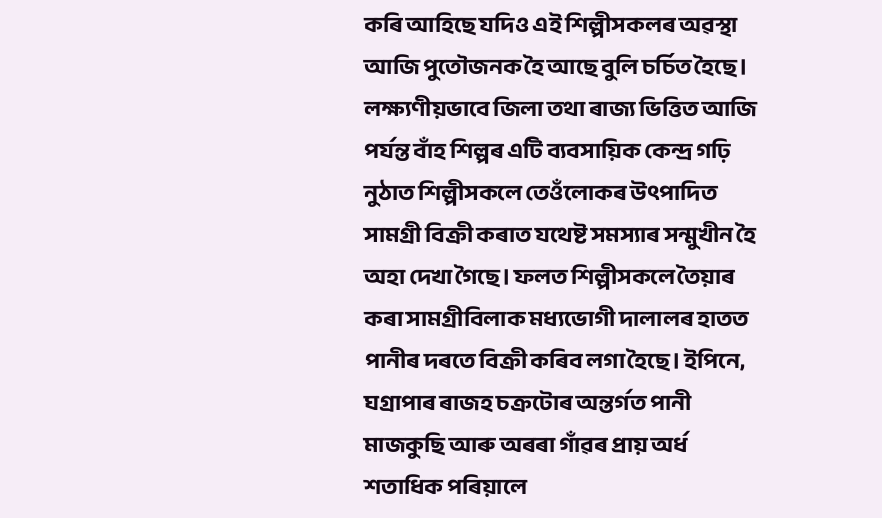কৰি আহিছে যদিও এই শিল্পীসকলৰ অৱস্থা আজি পুতৌজনক হৈ আছে বুলি চর্চিত হৈছে।
লক্ষ্যণীয়ভাবে জিলা তথা ৰাজ্য ভিত্তিত আজি পর্যন্ত বাঁহ শিল্পৰ এটি ব্যবসায়িক কেন্দ্র গঢ়ি নুঠাত শিল্পীসকলে তেওঁলোকৰ উৎপাদিত সামগ্রী বিক্ৰী কৰাত যথেষ্ট সমস্যাৰ সন্মুখীন হৈ অহা দেখা গৈছে। ফলত শিল্পীসকলে তৈয়াৰ কৰা সামগ্ৰীবিলাক মধ্যভোগী দালালৰ হাতত পানীৰ দৰতে বিক্ৰী কৰিব লগা হৈছে। ইপিনে, ঘগ্ৰাপাৰ ৰাজহ চক্ৰটোৰ অন্তৰ্গত পানী মাজকুছি আৰু অৰৰা গাঁৱৰ প্ৰায় অর্ধ শতাধিক পৰিয়ালে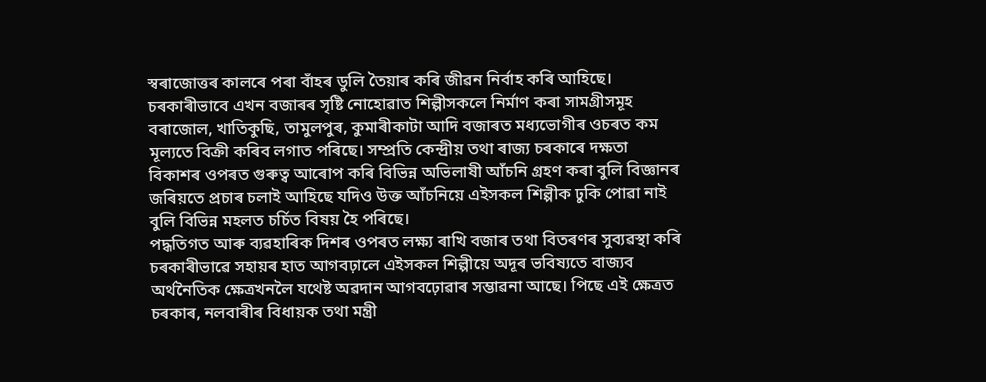স্বৰাজোত্তৰ কালৰে পৰা বাঁহৰ ডুলি তৈয়াৰ কৰি জীৱন নির্বাহ কৰি আহিছে।
চৰকাৰীভাবে এখন বজাৰৰ সৃষ্টি নোহোৱাত শিল্পীসকলে নির্মাণ কৰা সামগ্রীসমূহ বৰাজোল, খাতিকুছি, তামুলপুৰ, কুমাৰীকাটা আদি বজাৰত মধ্যভোগীৰ ওচৰত কম মূল্যতে বিক্ৰী কৰিব লগাত পৰিছে। সম্প্রতি কেন্দ্রীয় তথা ৰাজ্য চৰকাৰে দক্ষতা বিকাশৰ ওপৰত গুৰুত্ব আৰোপ কৰি বিভিন্ন অভিলাষী আঁচনি গ্রহণ কৰা বুলি বিজ্ঞানৰ জৰিয়তে প্ৰচাৰ চলাই আহিছে যদিও উক্ত আঁচনিয়ে এইসকল শিল্পীক ঢুকি পোৱা নাই বুলি বিভিন্ন মহলত চর্চিত বিষয় হৈ পৰিছে।
পদ্ধতিগত আৰু ব্যৱহাৰিক দিশৰ ওপৰত লক্ষ্য ৰাখি বজাৰ তথা বিতৰণৰ সুব্যৱস্থা কৰি চৰকাৰীভাৱে সহায়ৰ হাত আগবঢ়ালে এইসকল শিল্পীয়ে অদূৰ ভবিষ্যতে বাজ্যব অর্থনৈতিক ক্ষেত্ৰখনলৈ যথেষ্ট অৱদান আগবঢ়োৱাৰ সম্ভাৱনা আছে। পিছে এই ক্ষেত্ৰত চৰকাৰ, নলবাৰীৰ বিধায়ক তথা মন্ত্রী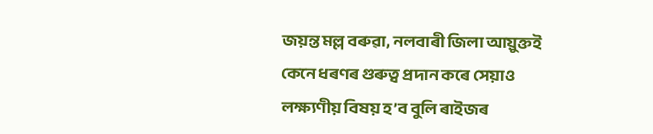জয়ন্ত মল্ল বৰুৱা, নলবাৰী জিলা আয়ুক্তই কেনে ধৰণৰ গুৰুত্ব প্রদান কৰে সেয়াও লক্ষ্যণীয় বিষয় হ’ব বুলি ৰাইজৰ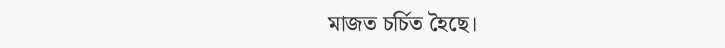মাজত চর্চিত হৈছে।